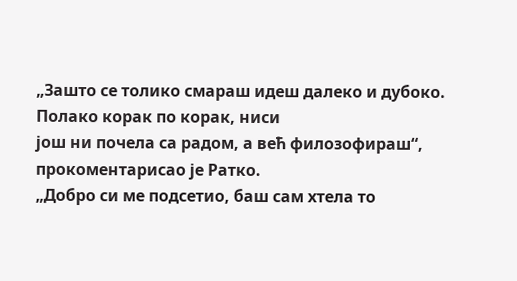„Зашто се толико смараш идеш далеко и дубоко. Полако корак по корак, ниси
још ни почела са радом, а већ филозофираш“, прокоментарисао је Ратко.
„Добро си ме подсетио, баш сам хтела то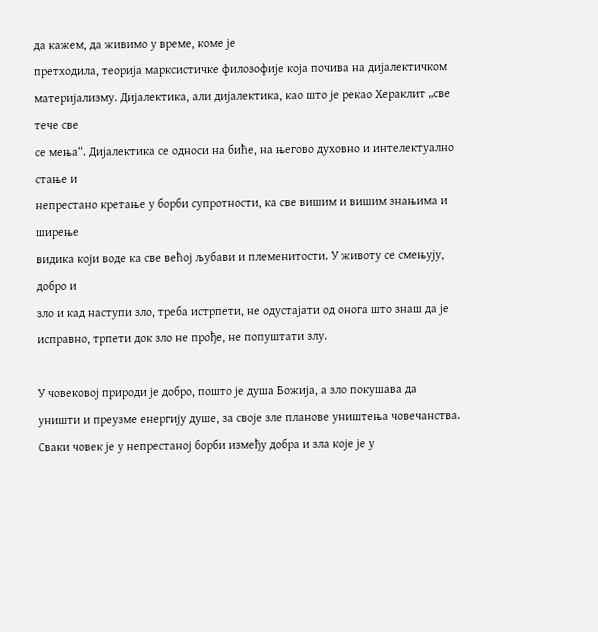да кажем, да живимо у време, коме је
претходила, теорија марксистичке филозофије која почива на дијалектичком
материјализму. Дијалектика, али дијалектика, као што је рекао Хераклит „све тече све
се мења“. Дијалектика се односи на биће, на његово духовно и интелектуално стање и
непрестано кретање у борби супротности, ка све вишим и вишим знањима и ширење
видика који воде ка све већој љубави и племенитости. У животу се смењују, добро и
зло и кад наступи зло, треба истрпети, не одустајати од онога што знаш да је исправно, трпети док зло не прође, не попуштати злу.

У човековој природи је добро, пошто је душа Божија, а зло покушава да уништи и преузме енергију душе, за своје зле планове уништења човечанства. Сваки човек је у непрестаној борби између добра и зла које је у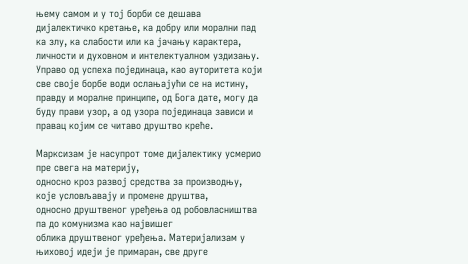њему самом и у тој борби се дешава дијалектичко кретање, ка добру или морални пад ка злу, ка слабости или ка јачању карактера, личности и духовном и интелектуалном уздизању. Управо од успеха појединаца, као ауторитета који све своје борбе води ослањајући се на истину, правду и моралне принципе, од Бога дате, могу да буду прави узор, а од узора појединаца зависи и правац којим се читаво друштво креће.

Марксизам је насупрот томе дијалектику усмерио пре свега на материју,
односно кроз развој средства за производњу, које условљавају и промене друштва,
односно друштвеног уређења од робовласништва па до комунизма као највишег
облика друштвеног уређења. Материјализам у њиховој идеји је примаран, све друге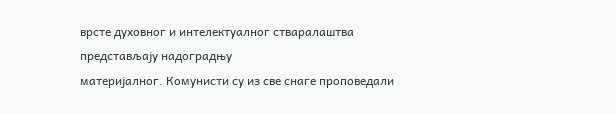врсте духовног и интелектуалног стваралаштва представљају надоградњу
материјалног. Комунисти су из све снаге проповедали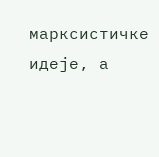марксистичке идеје, а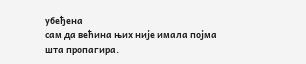убеђена
сам да већина њих није имала појма шта пропагира.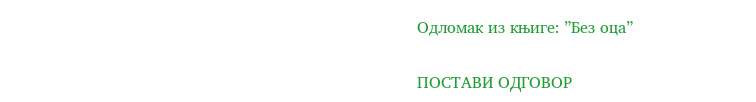Одломак из књиге: ”Без оца”

ПОСТАВИ ОДГОВОР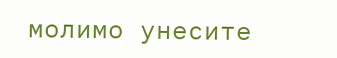молимо унесите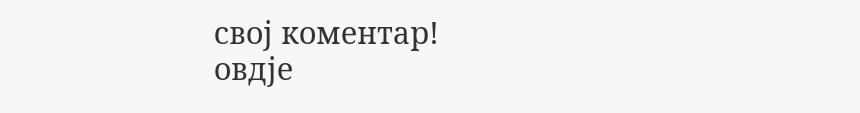свој коментар!
овдје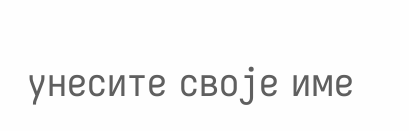унесите своје име